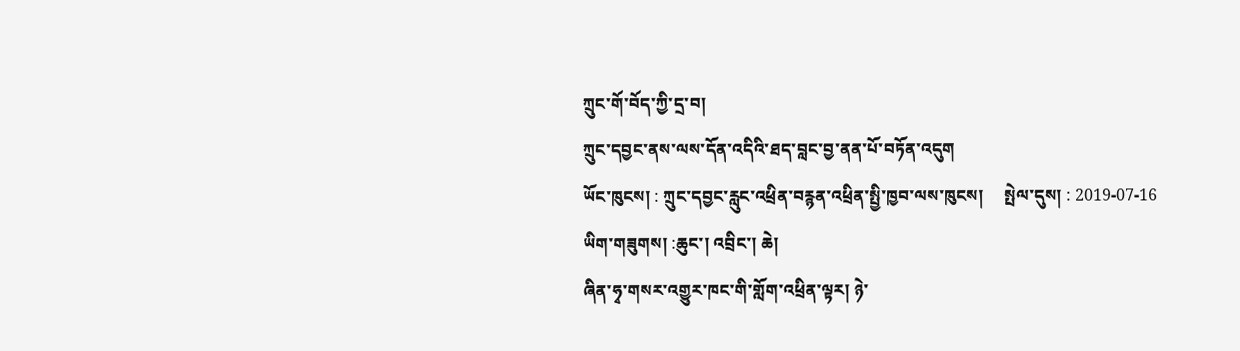ཀྲུང་གོ་བོད་ཀྱི་དྲ་བ།
ཀྲུང་དབྱང་ནས་ལས་དོན་འདིའི་ཐད་བླང་བྱ་ནན་པོ་བཏོན་འདུག
ཡོང་ཁུངས། : ཀྲུང་དབྱང་རླུང་འཕྲིན་བརྙན་འཕྲིན་སྤྱི་ཁྱབ་ལས་ཁུངས།     སྤེལ་དུས། : 2019-07-16
ཡིག་གཟུགས། :ཆུང་། འབྲིང་། ཆེ།
ཞིན་ཧྭ་གསར་འགྱུར་ཁང་གི་གློག་འཕྲིན་ལྟར། ཉེ་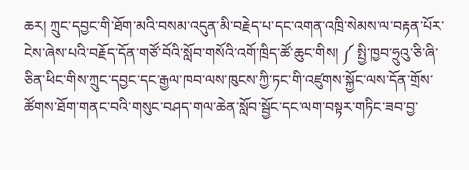ཆར། ཀྲུང་དབྱང་གི་ཐོག་མའི་བསམ་འདུན་མི་བརྗེད་པ་དང་འགན་འཁྲི་སེམས་ལ་བརྟན་པོར་ངེས་ཞེས་པའི་བརྗོད་དོན་གཙོ་བོའི་སློབ་གསོའི་འགོ་ཁྲིད་ཚོ་ཆུང་གིས། ༼ སྤྱི་ཁྱབ་ཧྲུའུ་ཅི་ཞི་ཅིན་ཕིང་གིས་ཀྲུང་དབྱང་དང་རྒྱལ་ཁབ་ལས་ཁུངས་ཀྱི་ཏང་གི་འཛུགས་སྐྱོང་ལས་དོན་གྲོས་ཚོགས་ཐོག་གནང་བའི་གསུང་བཤད་གལ་ཆེན་སློབ་སྦྱོང་དང་ལག་བསྟར་གཏིང་ཟབ་བྱ་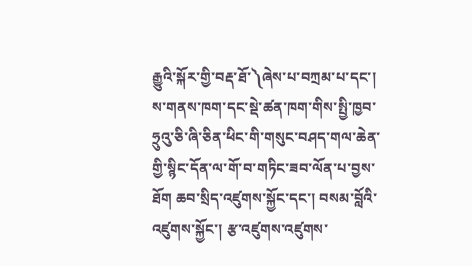རྒྱུའི་སྐོར་གྱི་བརྡ་ཐོ་༽ཞེས་པ་བཀྲམ་པ་དང་། ས་གནས་ཁག་དང་སྡེ་ཚན་ཁག་གིས་སྤྱི་ཁྱབ་ཧྲུའུ་ཅི་ཞི་ཅིན་ཕིང་གི་གསུང་བཤད་གལ་ཆེན་གྱི་སྙིང་དོན་ལ་གོ་བ་གཏིང་ཟབ་ལོན་པ་བྱས་ཐོག ཆབ་སྲིད་འཛུགས་སྐྱོང་དང་། བསམ་བློའི་འཛུགས་སྐྱོང་། རྩ་འཛུགས་འཛུགས་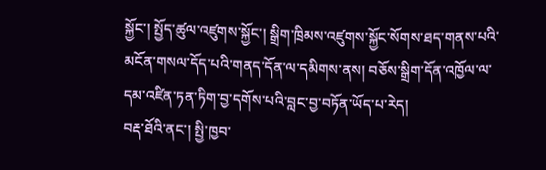སྐྱོང་། སྤྱོད་ཚུལ་འཛུགས་སྐྱོང་། སྒྲིག་ཁྲིམས་འཛུགས་སྐྱོང་སོགས་ཐད་གནས་པའི་མངོན་གསལ་དོད་པའི་གནད་དོན་ལ་དམིགས་ནས། བཅོས་སྒྲིག་དོན་འཁྱོལ་ལ་དམ་འཛིན་ཏན་ཏིག་བྱ་དགོས་པའི་བླང་བྱ་བཏོན་ཡོད་པ་རེད།
བརྡ་ཐོའི་ནང་། སྤྱི་ཁྱབ་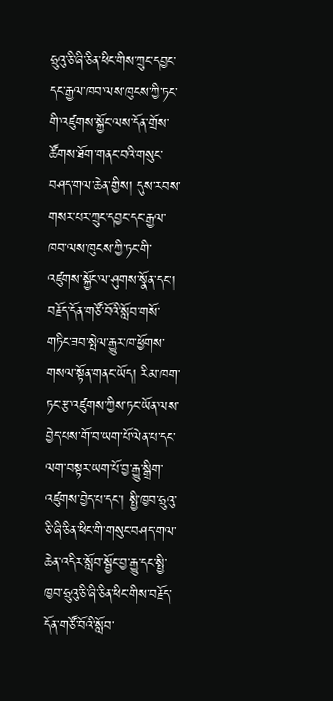ཧྲུའུ་ཅི་ཞི་ཅིན་ཕིང་གིས་ཀྲུང་དབྱང་དང་རྒྱལ་ཁབ་ལས་ཁུངས་ཀྱི་ཏང་གི་འཛུགས་སྐྱོང་ལས་དོན་གྲོས་ཚོགས་ཐོག་གནང་བའི་གསུང་བཤད་གལ་ཆེན་གྱིས། དུས་རབས་གསར་པར་ཀྲུང་དབྱང་དང་རྒྱལ་ཁབ་ལས་ཁུངས་ཀྱི་ཏང་གི་འཛུགས་སྐྱོང་ལ་ཤུགས་སྣོན་དང་། བརྗོད་དོན་གཙོ་བོའི་སློབ་གསོ་གཏིང་ཟབ་སྤེལ་རྒྱུར་ཁ་ཕྱོགས་གསལ་སྟོན་གནང་ཡོད། རིམ་ཁག་ཏང་རྩ་འཛུགས་ཀྱིས་ཏང་ཡོན་ལས་བྱེད་པས་གོ་བ་ཡག་པོ་ལེན་པ་དང་ལག་བསྟར་ཡག་པོ་བྱ་རྒྱུ་སྒྲིག་འཛུགས་བྱེད་པ་དང་། སྤྱི་ཁྱབ་ཧྲུའུ་ཅི་ཞི་ཅིན་ཕིང་གི་གསུང་བཤད་གལ་ཆེན་འདིར་སློབ་སྦྱོང་བྱ་རྒྱུ་དང་སྤྱི་ཁྱབ་ཧྲུའུ་ཅི་ཞི་ཅིན་ཕིང་གིས་བརྗོད་དོན་གཙོ་བོའི་སློབ་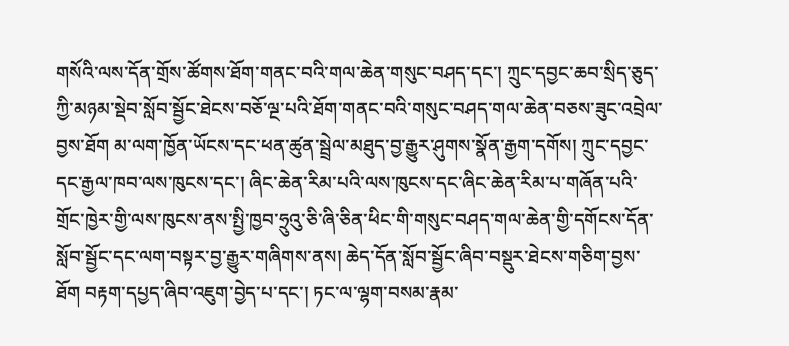གསོའི་ལས་དོན་གྲོས་ཚོགས་ཐོག་གནང་བའི་གལ་ཆེན་གསུང་བཤད་དང་། ཀྲུང་དབྱང་ཆབ་སྲིད་ཅུད་ཀྱི་མཉམ་སྡེབ་སློབ་སྦྱོང་ཐེངས་བཅོ་ལྔ་པའི་ཐོག་གནང་བའི་གསུང་བཤད་གལ་ཆེན་བཅས་ཟུང་འབྲེལ་བྱས་ཐོག མ་ལག་ཁྱོན་ཡོངས་དང་ཕན་ཚུན་སྦྲེལ་མཐུད་བྱ་རྒྱུར་ཤུགས་སྣོན་རྒྱག་དགོས། ཀྲུང་དབྱང་དང་རྒྱལ་ཁབ་ལས་ཁུངས་དང་། ཞིང་ཆེན་རིམ་པའི་ལས་ཁུངས་དང་ཞིང་ཆེན་རིམ་པ་གཞོན་པའི་གྲོང་ཁྱེར་གྱི་ལས་ཁུངས་ནས་སྤྱི་ཁྱབ་ཧྲུའུ་ཅི་ཞི་ཅིན་ཕིང་གི་གསུང་བཤད་གལ་ཆེན་གྱི་དགོངས་དོན་སློབ་སྦྱོང་དང་ལག་བསྟར་བྱ་རྒྱུར་གཞིགས་ནས། ཆེད་དོན་སློབ་སྦྱོང་ཞིབ་བསྡུར་ཐེངས་གཅིག་བྱས་ཐོག བརྟག་དཔྱད་ཞིབ་འཇུག་བྱེད་པ་དང་། ཏང་ལ་ལྷག་བསམ་རྣམ་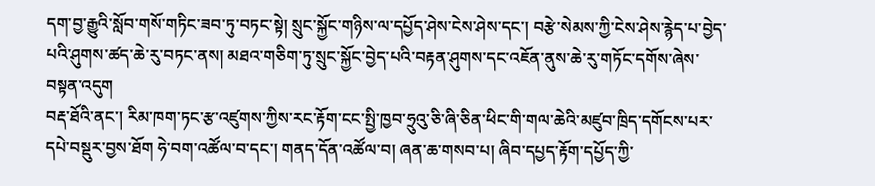དག་བྱ་རྒྱུའི་སློབ་གསོ་གཏིང་ཟབ་ཏུ་བཏང་སྟེ། སྲུང་སྐྱོང་གཉིས་ལ་དཔྱོད་ཤེས་ངེས་ཤེས་དང་། བརྩེ་སེམས་ཀྱི་ངེས་ཤེས་རྙེད་པ་བྱེད་པའི་ཤུགས་ཚད་ཆེ་རུ་བཏང་ནས། མཐའ་གཅིག་ཏུ་སྲུང་སྐྱོང་བྱེད་པའི་བརྟན་ཤུགས་དང་འཇོན་ནུས་ཆེ་རུ་གཏོང་དགོས་ཞེས་བསྟན་འདུག
བརྡ་ཐོའི་ནང་། རིམ་ཁག་ཏང་རྩ་འཛུགས་ཀྱིས་རང་རྟོག་ངང་སྤྱི་ཁྱབ་ཧྲུའུ་ཅི་ཞི་ཅིན་ཕིང་གི་གལ་ཆེའི་མཛུབ་ཁྲིད་དགོངས་པར་དཔེ་བསྡུར་བྱས་ཐོག ཧེ་བག་འཚོལ་བ་དང་། གནད་དོན་འཚོལ་བ། ཞན་ཆ་གསབ་པ། ཞིབ་དཔྱད་རྟོག་དཔྱོད་ཀྱི་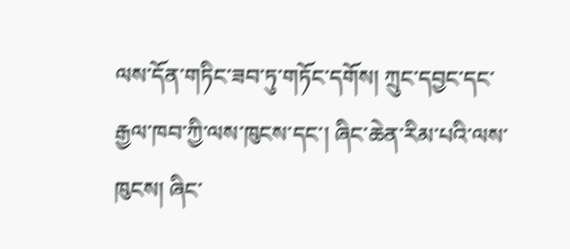ལས་དོན་གཏིང་ཟབ་ཏུ་གཏོང་དགོས། ཀྲུང་དབྱང་དང་རྒྱལ་ཁབ་ཀྱི་ལས་ཁུངས་དང་། ཞིང་ཆེན་རིམ་པའི་ལས་ཁུངས། ཞིང་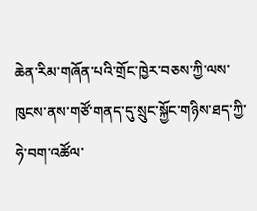ཆེན་རིམ་གཞོན་པའི་གྲོང་ཁྱེར་བཅས་ཀྱི་ལས་ཁུངས་ནས་གཙོ་གནད་དུ་སྲུང་སྐྱོང་གཉིས་ཐད་ཀྱི་ཧེ་བག་འཚོལ་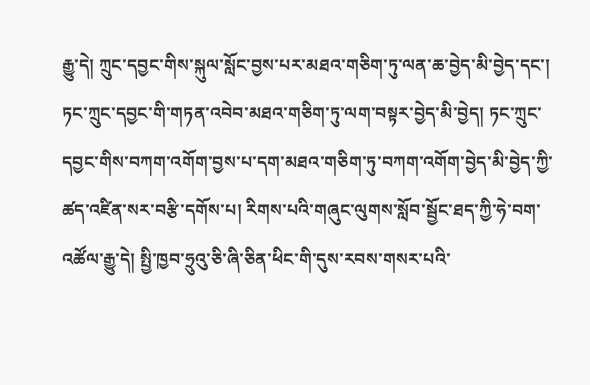རྒྱུ་དེ། ཀྲུང་དབྱང་གིས་སྐུལ་སློང་བྱས་པར་མཐའ་གཅིག་ཏུ་ལན་ཆ་བྱེད་མི་བྱེད་དང་། ཏང་ཀྲུང་དབྱང་གི་གཏན་འབེབ་མཐའ་གཅིག་ཏུ་ལག་བསྟར་བྱེད་མི་བྱེད། ཏང་ཀྲུང་དབྱང་གིས་བཀག་འགོག་བྱས་པ་དག་མཐའ་གཅིག་ཏུ་བཀག་འགོག་བྱེད་མི་བྱེད་ཀྱི་ཚད་འཛིན་སར་བརྩི་དགོས་པ། རིགས་པའི་གཞུང་ལུགས་སློབ་སྦྱོང་ཐད་ཀྱི་ཧེ་བག་འཚོལ་རྒྱུ་དེ། སྤྱི་ཁྱབ་ཧྲུའུ་ཅི་ཞི་ཅིན་ཕིང་གི་དུས་རབས་གསར་པའི་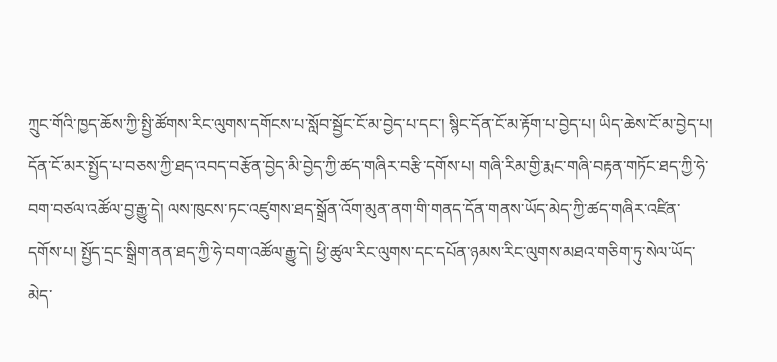ཀྲུང་གོའི་ཁྱད་ཆོས་ཀྱི་སྤྱི་ཚོགས་རིང་ལུགས་དགོངས་པ་སློབ་སྦྱོང་ངོ་མ་བྱེད་པ་དང་། སྙིང་དོན་ངོ་མ་རྟོག་པ་བྱེད་པ། ཡིད་ཆེས་ངོ་མ་བྱེད་པ། དོན་ངོ་མར་སྤྱོད་པ་བཅས་ཀྱི་ཐད་འབད་བརྩོན་བྱེད་མི་བྱེད་ཀྱི་ཚད་གཞིར་བརྩི་དགོས་པ། གཞི་རིམ་གྱི་རྨང་གཞི་བརྟན་གཏོང་ཐད་ཀྱི་ཧེ་བག་བཙལ་འཚོལ་བྱ་རྒྱུ་དེ། ལས་ཁུངས་ཏང་འཛུགས་ཐད་སྒྲོན་འོག་མུན་ནག་གི་གནད་དོན་གནས་ཡོད་མེད་ཀྱི་ཚད་གཞིར་འཛིན་དགོས་པ། སྤྱོད་དྲང་སྒྲིག་ནན་ཐད་ཀྱི་ཧེ་བག་འཚོལ་རྒྱུ་དེ། ཕྱི་ཚུལ་རིང་ལུགས་དང་དཔོན་ཉམས་རིང་ལུགས་མཐའ་གཅིག་ཏུ་སེལ་ཡོད་མེད་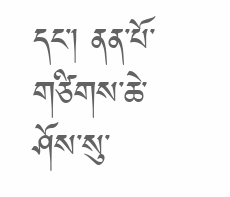དང་། ནན་པོ་གཙིགས་ཆེ་ཤོས་སུ་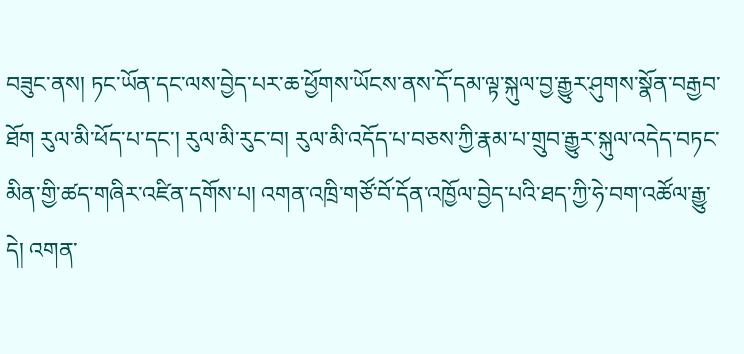བཟུང་ནས། ཏང་ཡོན་དང་ལས་བྱེད་པར་ཆ་ཕྱོགས་ཡོངས་ནས་དོ་དམ་ལྟ་སྐུལ་བྱ་རྒྱུར་ཤུགས་སྣོན་བརྒྱབ་ཐོག རུལ་མི་ཕོད་པ་དང་། རུལ་མི་རུང་བ། རུལ་མི་འདོད་པ་བཅས་ཀྱི་རྣམ་པ་གྲུབ་རྒྱུར་སྐུལ་འདེད་བཏང་མིན་གྱི་ཚད་གཞིར་འཛིན་དགོས་པ། འགན་འཁྲི་གཙོ་བོ་དོན་འཁྱོལ་བྱེད་པའི་ཐད་ཀྱི་ཧེ་བག་འཚོལ་རྒྱུ་དེ། འགན་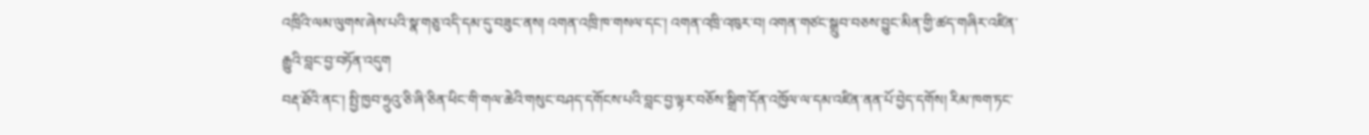འཁྲིའི་ལམ་ལུགས་ཞེས་པའི་སྣ་གཅུ་འདི་དམ་དུ་བཟུང་ནས། འགན་འཁྲི་ཁ་གསལ་དང་། འགན་འཁྲི་འཁུར་བ། འགན་གཙང་སྒྲུབ་བཅས་བྱུང་མིན་གྱི་ཚད་གཞིར་འཛིན་རྒྱུའི་བླང་བྱ་བཏོན་འདུག
བརྡ་ཐོའི་ནང་། སྤྱི་ཁྱབ་ཧྲུའུ་ཅི་ཞི་ཅིན་ཕིང་གི་གལ་ཆེའི་གསུང་བཤད་དགོངས་པའི་བླང་བྱ་ལྟར་བཅོས་སྒྲིག་དོན་འཁྱོལ་ལ་དམ་འཛིན་ནན་པོ་བྱེད་དགོས། རིམ་ཁག་ཏང་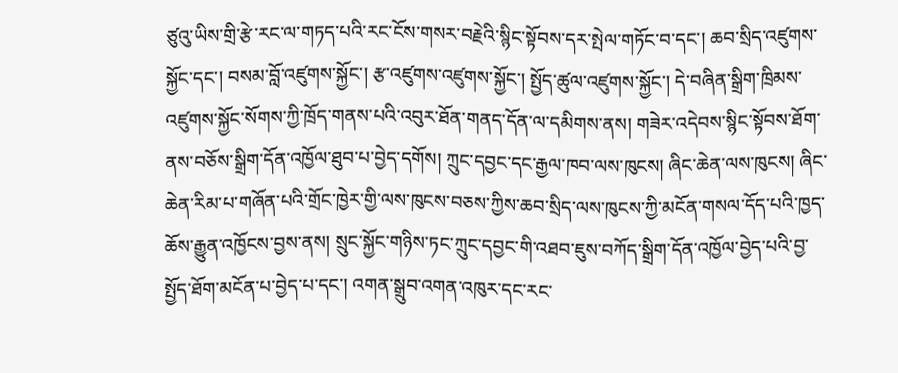ཙུའུ་ཡིས་གྲི་རྩེ་རང་ལ་གཏད་པའི་རང་ངོས་གསར་བརྗེའི་སྙིང་སྟོབས་དར་སྤེལ་གཏོང་བ་དང་། ཆབ་སྲིད་འཛུགས་སྐྱོང་དང་། བསམ་བློ་འཛུགས་སྐྱོང་། རྩ་འཛུགས་འཛུགས་སྐྱོང་། སྤྱོད་ཚུལ་འཛུགས་སྐྱོང་། དེ་བཞིན་སྒྲིག་ཁྲིམས་འཛུགས་སྐྱོང་སོགས་ཀྱི་ཁྲོད་གནས་པའི་འབུར་ཐོན་གནད་དོན་ལ་དམིགས་ནས། གཟེར་འདེབས་སྙིང་སྟོབས་ཐོག་ནས་བཅོས་སྒྲིག་དོན་འཁྱོལ་ཐུབ་པ་བྱེད་དགོས། ཀྲུང་དབྱང་དང་རྒྱལ་ཁབ་ལས་ཁུངས། ཞིང་ཆེན་ལས་ཁུངས། ཞིང་ཆེན་རིམ་པ་གཞོན་པའི་གྲོང་ཁྱེར་གྱི་ལས་ཁུངས་བཅས་ཀྱིས་ཆབ་སྲིད་ལས་ཁུངས་ཀྱི་མངོན་གསལ་དོད་པའི་ཁྱད་ཆོས་རྒྱུན་འཁྱོངས་བྱས་ནས། སྲུང་སྐྱོང་གཉིས་ཏང་ཀྲུང་དབྱང་གི་འཐབ་ཇུས་བཀོད་སྒྲིག་དོན་འཁྱོལ་བྱེད་པའི་བྱ་སྤྱོད་ཐོག་མངོན་པ་བྱེད་པ་དང་། འགན་སྒྲུབ་འགན་འཁུར་དང་རང་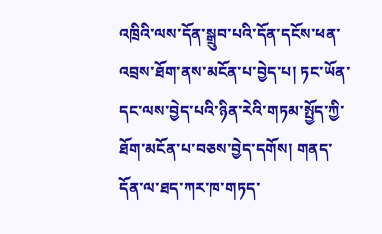འཁྲིའི་ལས་དོན་སྒྲུབ་པའི་དོན་དངོས་ཕན་འབྲས་ཐོག་ནས་མངོན་པ་བྱེད་པ། ཏང་ཡོན་དང་ལས་བྱེད་པའི་ཉིན་རེའི་གཏམ་སྤྱོད་ཀྱི་ཐོག་མངོན་པ་བཅས་བྱེད་དགོས། གནད་དོན་ལ་ཐད་ཀར་ཁ་གཏད་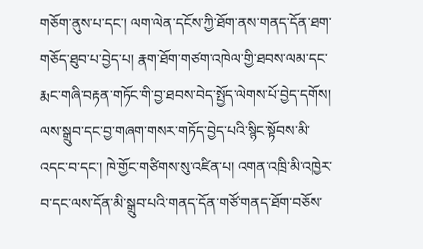གཅོག་ནུས་པ་དང་། ལག་ལེན་དངོས་ཀྱི་ཐོག་ནས་གནད་དོན་ཐག་གཅོད་ཐུབ་པ་བྱེད་པ། རྣག་ཐོག་གཙག་འཁེལ་གྱི་ཐབས་ལམ་དང་རྨང་གཞི་བརྟན་གཏོང་གི་བྱ་ཐབས་བེད་སྤྱོད་ལེགས་པོ་བྱེད་དགོས། ལས་སྒྲུབ་དང་བྱ་གཞག་གསར་གཏོད་བྱེད་པའི་སྙིང་སྟོབས་མི་འདང་བ་དང་། ཁེ་གྱོང་གཙིགས་སུ་འཛིན་པ། འགན་འཁྲི་མི་འཁྱེར་བ་དང་ལས་དོན་མི་སྒྲུབ་པའི་གནད་དོན་གཙོ་གནད་ཐོག་བཅོས་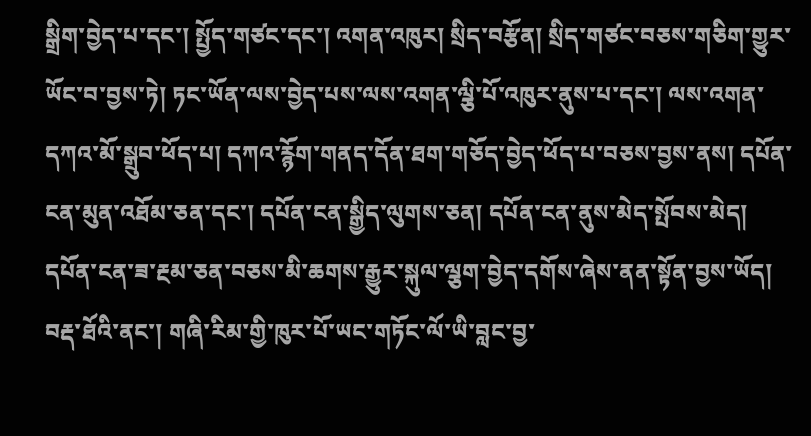སྒྲིག་བྱེད་པ་དང་། སྤྱོད་གཙང་དང་། འགན་འཁུར། སྲིད་བརྩོན། སྲིད་གཙང་བཅས་གཅིག་གྱུར་ཡོང་བ་བྱས་ཏེ། ཏང་ཡོན་ལས་བྱེད་པས་ལས་འགན་ལྕི་པོ་འཁུར་ནུས་པ་དང་། ལས་འགན་དཀའ་མོ་སྒྲུབ་ཕོད་པ། དཀའ་རྙོག་གནད་དོན་ཐག་གཅོད་བྱེད་ཕོད་པ་བཅས་བྱས་ནས། དཔོན་ངན་མུན་འཐོམ་ཅན་དང་། དཔོན་ངན་སྒྱིད་ལུགས་ཅན། དཔོན་ངན་ནུས་མེད་སྤོབས་མེད། དཔོན་ངན་ཟ་རྔམ་ཅན་བཅས་མི་ཆགས་རྒྱུར་སྐུལ་ལྕག་བྱེད་དགོས་ཞེས་ནན་སྟོན་བྱས་ཡོད།
བརྡ་ཐོའི་ནང་། གཞི་རིམ་གྱི་ཁུར་པོ་ཡང་གཏོང་ལོ་ཡི་བླང་བྱ་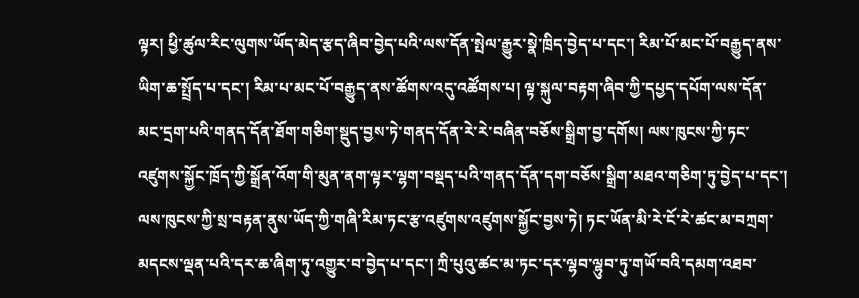ལྟར། ཕྱི་ཚུལ་རིང་ལུགས་ཡོད་མེད་རྩད་ཞིབ་བྱེད་པའི་ལས་དོན་སྤེལ་རྒྱུར་སྣེ་ཁྲིད་བྱེད་པ་དང་། རིམ་པོ་མང་པོ་བརྒྱུད་ནས་ཡིག་ཆ་སྤྲོད་པ་དང་། རིམ་པ་མང་པོ་བརྒྱུད་ནས་ཚོགས་འདུ་འཚོགས་པ། ལྟ་སྐུལ་བརྟག་ཞིབ་ཀྱི་དཔྱད་དཔོག་ལས་དོན་མང་དྲག་པའི་གནད་དོན་ཐོག་གཅིག་སྡུད་བྱས་ཏེ་གནད་དོན་རེ་རེ་བཞིན་བཅོས་སྒྲིག་བྱ་དགོས། ལས་ཁུངས་ཀྱི་ཏང་འཛུགས་སྐྱོང་ཁྲོད་ཀྱི་སྒྲོན་འོག་གི་མུན་ནག་ལྟར་ལྷག་བསྡད་པའི་གནད་དོན་དག་བཅོས་སྒྲིག་མཐའ་གཅིག་ཏུ་བྱེད་པ་དང་། ལས་ཁུངས་ཀྱི་སྲ་བརྟན་ནུས་ཡོད་ཀྱི་གཞི་རིམ་ཏང་རྩ་འཛུགས་འཛུགས་སྐྱོང་བྱས་ཏེ། ཏང་ཡོན་མི་རེ་ངོ་རེ་ཚང་མ་བཀྲག་མདངས་ལྡན་པའི་དར་ཆ་ཞིག་ཏུ་འགྱུར་བ་བྱེད་པ་དང་། ཀྲི་པུའུ་ཚང་མ་ཏང་དར་ལྷབ་ལྷུབ་ཏུ་གཡོ་བའི་དམག་འཐབ་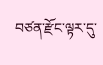བཙན་རྫོང་ལྟར་དུ་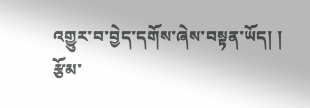འགྱུར་བ་བྱེད་དགོས་ཞེས་བསྟན་ཡོད། །
རྩོམ་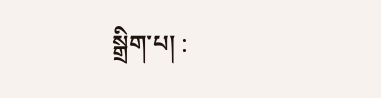སྒྲིག་པ། :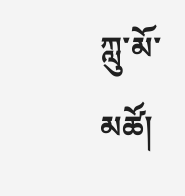ཀླུ་མོ་མཚོ།